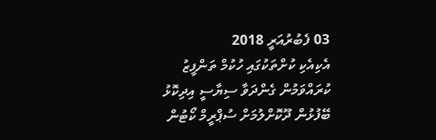03 ފެބުރުއަރީ 2018
އެކިއެކި ކުށްތަކުގައި ހުކުމް ތަންފީޒު ކުރައްވަމުން ގެންދަވާ ސިޔާސީ އިދިކޮޅު ބޭފުޅުން ދޫކޮށްލުމަށް ސުޕްރީމް ކޯޓުން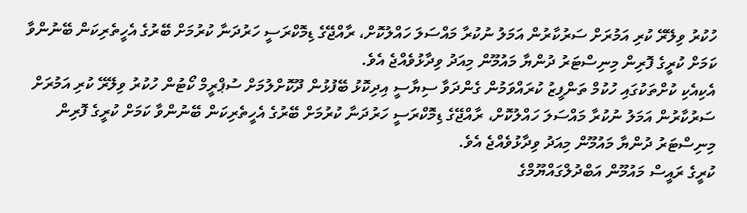ހުކުރު ވިލޭރޭ ކުރި އަމުރަށް ސަރުކާރުން އަމަލު ނުކުރާ މައްސަލަ ހައްލުކޮށް، ރާއްޖޭގެ ޑިމޮކްރަސީ ހަރުދަނާ ކުރުމަށް ބޭރުގެ އެހީތެރިކަން ބޭނުންވާ ކަމަށް ކުރީގެ ފޮރިން މިނިސްޓަރު ދުންޔާ މައުމޫން މިއަދު ވިދާޅުވެއްޖެ އެވެ.
އެކިއެކި ކުށްތަކުގައި ހުކުމް ތަންފީޒު ކުރައްވަމުން ގެންދަވާ ސިޔާސީ އިދިކޮޅު ބޭފުޅުން ދޫކޮށްލުމަށް ސުޕްރީމް ކޯޓުން ހުކުރު ވިލޭރޭ ކުރި އަމުރަށް ސަރުކާރުން އަމަލު ނުކުރާ މައްސަލަ ހައްލުކޮށް، ރާއްޖޭގެ ޑިމޮކްރަސީ ހަރުދަނާ ކުރުމަށް ބޭރުގެ އެހީތެރިކަން ބޭނުންވާ ކަމަށް ކުރީގެ ފޮރިން މިނިސްޓަރު ދުންޔާ މައުމޫން މިއަދު ވިދާޅުވެއްޖެ އެވެ.
ކުރީގެ ރައީސް މައުމޫން އަބްދުލްގައްޔޫމްގެ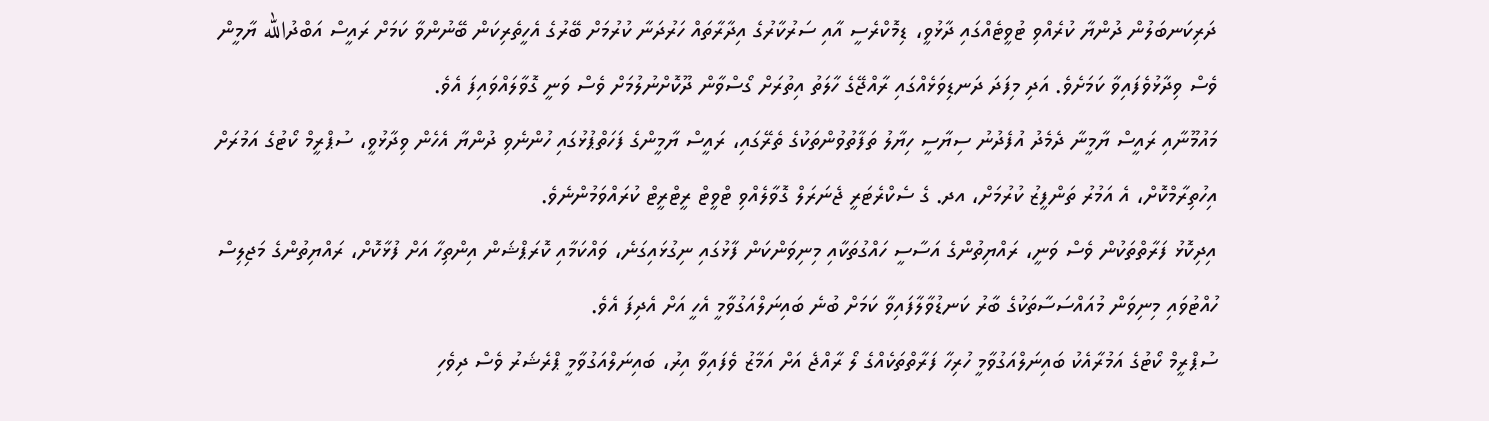ދަރިކަނބަލުން ދުންޔާ ކުރެއްވި ޓުވީޓެއްގައި ދާޅުވީ، ޑިމޮކްރެސީ އާއި ސަރުކާރުގެ އިދާރާތައް ހަރުދަނާ ކުރުމަށް ބޭރުގެ އެހީތެރިކަން ބޭނުންވާ ކަމަށް ރައީސް އަބްދުالله ޔާމީން ވެސް ވިދާޅުވެފައިވާ ކަމަށެވެ. އަދި މިފަދަ ދަނޑިވަޅެއްގައި ރާއްޖޭގެ ހާލަތު އިތުރަށް ގޯސްވާން ދޫކޮށްނުލުމަށް ވެސް ވަނީ ގޮވާލައްވައިފަ އެވެ.
މައުމޫނާއި ރައީސް ޔާމީނާ ދެމެދު އުފެދުނު ސިޔާސީ ހިޔާލު ތަފާތުވުންތަކުގެ ތެރޭގައި، ރައީސް ޔާމީންގެ ފަހަތްޕުޅުގައި ހުންނެވި ދުންޔާ އެހެން ވިދާޅުވީ، ސުޕްރީމް ކޯޓުގެ އަމުރަށް އިހުތިރާމްކޮށް، އެ އަމުރު ތަންފީޒު ކުރުމަށް، އދ. ގެ ސެކްރެޓަރީ ޖެނަރަލް ގޮވާލެއްވި ޓްވީޓް ރީޓްރީޓް ކުރައްވަމުންނެވެ.
އިދިކޮޅު ފަރާތްތަކުން ވެސް ވަނީ، ރައްޔިތުންގެ އަސާސީ ހައްގުތަކާއި މިނިވަންކަން ފާޅުގައި ނިގުޅައިގަނެ، ވައްކަމާއި ކޮރަޕްޝަން އިންތިހާ އަށް ފުޅާކޮށް، ރައްޔިތުންގެ މަޖިލިސް ހުއްޓުވައި މިނިވަން މުއައްސަސާތަކުގެ ބާރު ކަނޑުވާލާފައިވާ ކަމަށް ބުނެ ބައިނަލްއަގުވާމީ އެހީ އަށް އެދިފަ އެވެ.
ސުޕްރީމް ކޯޓުގެ އަމުރާއެކު ބައިނަލްއަގުވާމީ ހުރިހާ ފަރާތްތަކެއްގެ ލޯ ރާއްޖެ އަށް އަމާޒު ވެފައިވާ އިރު، ބައިނަލްއަގުވާމީ ޕްރެޝަރު ވެސް ދިވެހި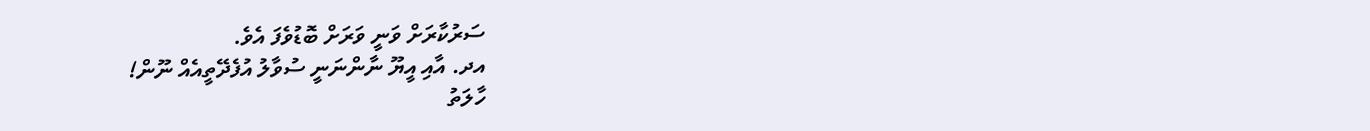ސަރުކާރަށް ވަނީ ވަރަށް ބޮޑުވެފަ އެވެ.
އދ. އާއި އީޔޫ ނާންނަނީ ސުވާލު އުފެދޭތީއެއް ނޫން!
ހާލަތު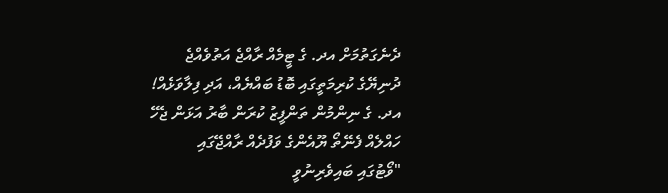ދެނެގަތުމަށް އދ. ގެ ޓީމެއް ރާއްޖެ އަތުވެއްޖެ
ދުނިޔޭގެ ކުރިމަތީގައި ބޮޑު ބައްޔެއް، އަދި ފިލާވަޅެއް!
އދ. ގެ ނިންމުން ތަންފީޒު ކުރަން ބާރު އަޅަން ޖެހޭ
ހައްލެއް ފެނޭތޯ ޔޫއެންގެ ވަފުދެއް ރާއްޖޭގައި
"ވޯޓުގައި ބައިވެރިނުވީ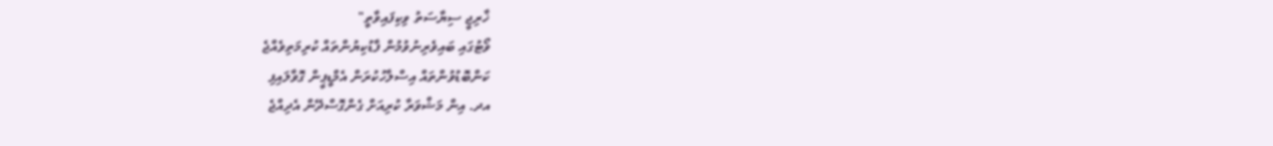ޚާރިޖީ ސިޔާސަތު ވިކިފައިވާތީ"
ވޯޓުގައި ބައިވެރިނުވުމުން ފާޑުކިޔުންތައް ކުރިމަތިވެއްޖެ
ކަންބޮޑުވުންތައް އިސްލާހުކުރަން އެމްޑީޕީން ގޮވާލައިފި
އދ. އިން މަޝްވަރާ ކުރިއަށް ގެންގޮސްދޭން އެދިއްޖެ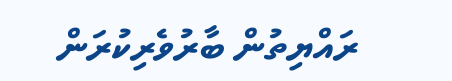ރައްޔިތުން ބާރުވެރިކުރަން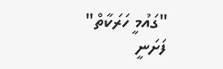"ގައުމީ ހަރަކާތް" ފަށަނީ